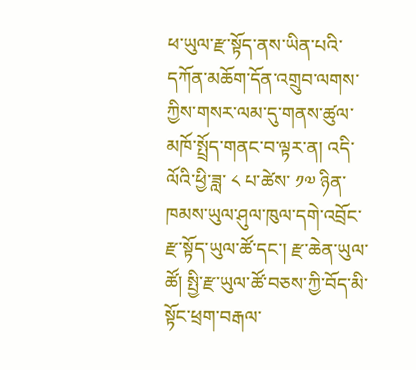ཕ་ཡུལ་རྫ་སྟོད་ནས་ཡིན་པའི་དཀོན་མཆོག་དོན་འགྲུབ་ལགས་ཀྱིས་གསར་ལམ་དུ་གནས་ཚུལ་མཁོ་སྤྲོད་གནང་བ་ལྟར་ན། འདི་ལོའི་ཕྱི་ཟླ་ ༨ པ་ཚེས་ ༡༧ ཉིན་ཁམས་ཡུལ་ཤུལ་ཁུལ་དགེ་འབྲོང་རྫ་སྟོད་ཡུལ་ཚོ་དང་། རྫ་ཆེན་ཡུལ་ཚོ། སྤྱི་རྫ་ཡུལ་ཚོ་བཅས་ཀྱི་བོད་མི་སྟོང་ཕྲག་བརྒལ་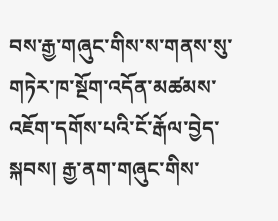བས་རྒྱ་གཞུང་གིས་ས་གནས་སུ་གཏེར་ཁ་སྔོག་འདོན་མཚམས་འཇོག་དགོས་པའི་ངོ་རྒོལ་བྱེད་སྐབས། རྒྱ་ནག་གཞུང་གིས་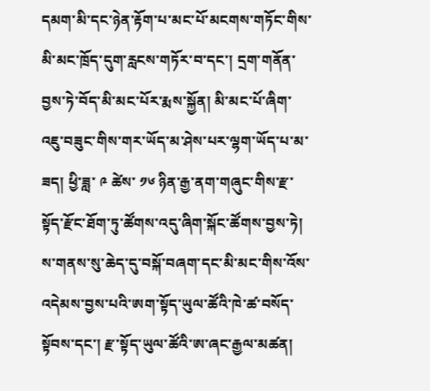དམག་མི་དང་ཉེན་རྟོག་པ་མང་པོ་མངགས་གཏོང་གིས་མི་མང་ཁྲོད་དུག་རླངས་གཏོར་བ་དང་། དྲག་གནོན་བྱས་ཏེ་བོད་མི་མང་པོར་རྨས་སྐྱོན། མི་མང་པོ་ཞིག་འཇུ་བཟུང་གིས་གར་ཡོད་མ་ཤེས་པར་ལྷག་ཡོད་པ་མ་ཟད། ཕྱི་ཟླ་ ༩ ཚེས་ ༡༦ ཉིན་རྒྱ་ནག་གཞུང་གིས་རྫ་སྟོད་རྫོང་ཐོག་ཏུ་ཚོགས་འདུ་ཞིག་སྐོང་ཚོགས་བྱས་ཏེ། ས་གནས་སུ་ཆེད་དུ་བསྐོ་བཞག་དང་མི་མང་གིས་འོས་འདེམས་བྱས་པའི་ཨག་སྟོད་ཡུལ་ཚོའི་ཁེ་ཚ་བསོད་སྟོབས་དང་། རྫ་སྟོད་ཡུལ་ཚོའི་ཨ་ཞང་རྒྱལ་མཚན།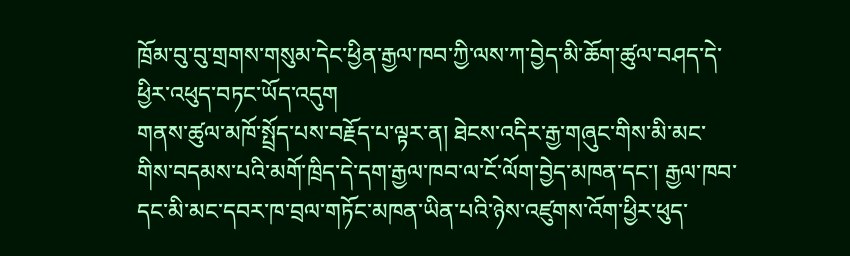ཁྲོམ་བུ་བུ་གྲགས་གསུམ་དེང་ཕྱིན་རྒྱལ་ཁབ་ཀྱི་ལས་ཀ་བྱེད་མི་ཆོག་ཚུལ་བཤད་དེ་ཕྱིར་འཕུད་བཏང་ཡོད་འདུག
གནས་ཚུལ་མཁོ་སྤྲོད་པས་བརྗོད་པ་ལྟར་ན། ཐེངས་འདིར་རྒྱ་གཞུང་གིས་མི་མང་གིས་བདམས་པའི་མགོ་ཁྲིད་དེ་དག་རྒྱལ་ཁབ་ལ་ངོ་ལོག་བྱེད་མཁན་དང་། རྒྱལ་ཁབ་དང་མི་མང་དབར་ཁ་བྲལ་གཏོང་མཁན་ཡིན་པའི་ཉེས་འཛུགས་འོག་ཕྱིར་ཕུད་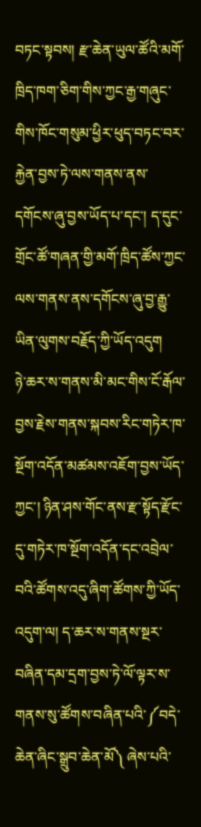བཏང་སྟབས། རྫ་ཆེན་ཡུལ་ཚོའི་མགོ་ཁྲིད་ཁག་ཅིག་གིས་ཀྱང་རྒྱ་གཞུང་གིས་ཁོང་གསུམ་ཕྱིར་ཕུད་བཏང་བར་རྐྱེན་བྱས་ཏེ་ལས་གནས་ནས་དགོངས་ཞུ་བྱས་ཡོད་པ་དང་། ད་དུང་གྲོང་ཚོ་གཞན་གྱི་མགོ་ཁྲིད་ཚོས་ཀྱང་ལས་གནས་ནས་དགོངས་ཞུ་བྱ་རྒྱུ་ཡིན་ལུགས་བརྗོད་ཀྱི་ཡོད་འདུག
ཉེ་ཆར་ས་གནས་མི་མང་གིས་ངོ་རྒོལ་བྱས་རྗེས་གནས་སྐབས་རིང་གཏེར་ཁ་སྔོག་འདོན་མཚམས་འཇོག་བྱས་ཡོད་ཀྱང་། ཉིན་ཤས་གོང་ནས་རྫ་སྟོད་རྫོང་དུ་གཏེར་ཁ་སྔོག་འདོན་དང་འབྲེལ་བའི་ཚོགས་འདུ་ཞིག་ཚོགས་ཀྱི་ཡོད་འདུག་ལ། ད་ཆར་ས་གནས་སྔར་བཞིན་དམ་དྲག་བྱས་ཏེ་ལོ་ལྟར་ས་གནས་སུ་ཚོགས་བཞིན་པའི་༼བདེ་ཆེན་ཞིང་སྒྲུབ་ཆེན་མོ༽ ཞེས་པའི་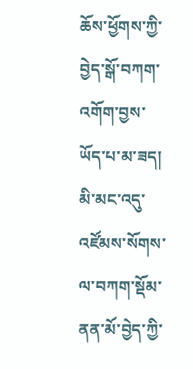ཆོས་ཕྱོགས་ཀྱི་བྱེད་སྒོ་བཀག་འགོག་བྱས་ཡོད་པ་མ་ཟད། མི་མང་འདུ་འཛོམས་སོགས་ལ་བཀག་སྡོམ་ནན་མོ་བྱེད་ཀྱི་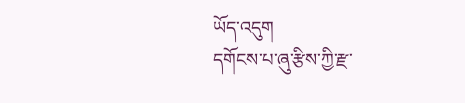ཡོད་འདུག
དགོངས་པ་ཞུ་རྩིས་ཀྱི་རྫ་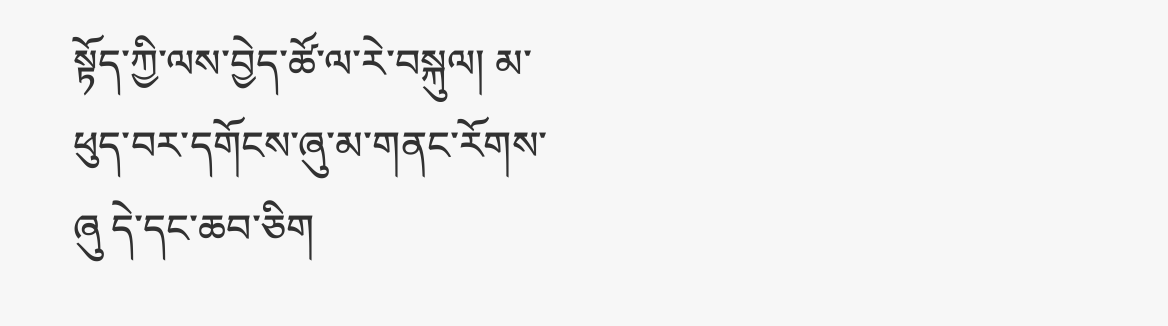སྟོད་ཀྱི་ལས་བྱེད་ཚོ་ལ་རེ་བསྐུལ། མ་ཕུད་བར་དགོངས་ཞུ་མ་གནང་རོགས་ཞུ དེ་དང་ཆབ་ཅིག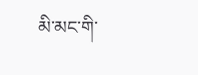མི་མང་གི་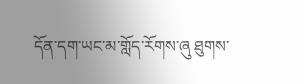དོན་དག་ཡང་མ་གློད་རོགས་ཞུ ཐུགས་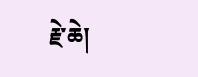རྗེ་ཆེ།